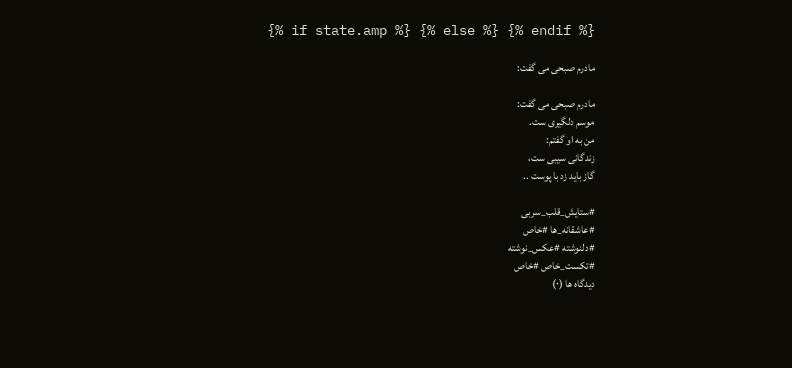{% if state.amp %} {% else %} {% endif %}

مادرم صبحی می گفت‌:

مادرم صبحی می گفت‌:
موسم دلگیری ست‌.
من به او گفتم‌:
زندگانی سیبی ست‌،
گاز باید زد با پوست‌ ..

#ستایش_قلب_سربی
#عاشقانه_ها #خاص
#دلنوشته #عکس_نوشته
#تکست_خاص #خاص
دیدگاه ها (۰)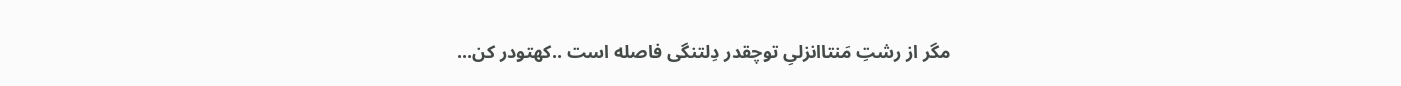مگر از رشتِ مَنتاانزلیِ توچقدر دِلتنگی فاصله است ..کهتودر کن...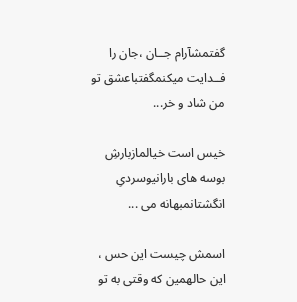گفتمشآرام جــان ،جان را فــدایت میکنمگفتباعشق تو من شاد و خر...

خیس است خیالمازبارشِ بوسه های بارانیوسردیِ انگشتانمبهانه می ...

اسمش چیست این حس ، این حالهمین که وقتی به تو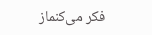فکر می‌کنماز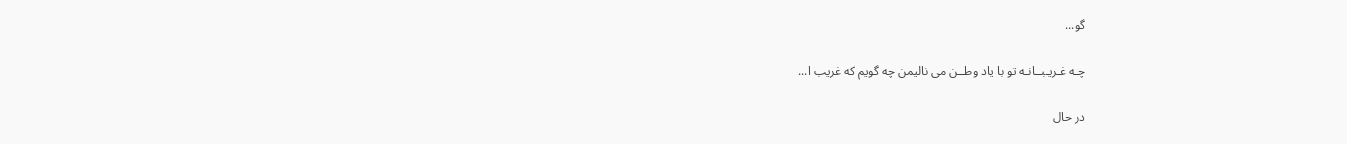گو...

چـه غـریـبــانـه تو با یاد وطــن می نالیمن چه گویم که غریب ا...

در حال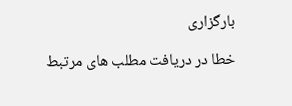بارگزاری

خطا در دریافت مطلب های مرتبط